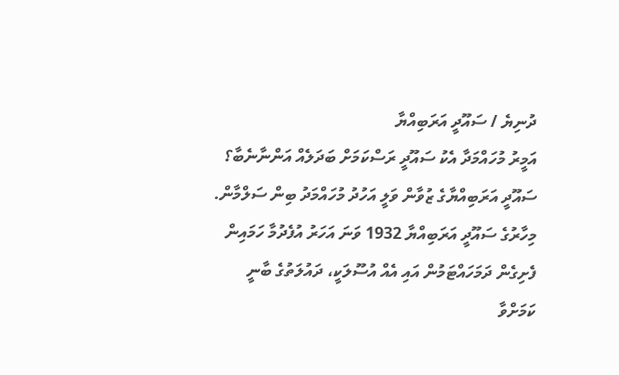ދުނިޔެ / ސައޫދީ އަރަބިއްޔާ
އަމީރު މުހައްމަދާ އެކު ސައޫދީ ރަސްކަމަށް ބަދަލެއް އަންނާނެބާ؟
ސައޫދީ އަރަބިއްޔާގެ ޒުވާން ވަލީ އަހުދު މުހައްމަދު ބިން ސަލްމާން.
މިހާރުގެ ސައޫދީ އަރަބިއްޔާ 1932 ވަނަ އަހަރު އުފެދުމާ ހަމައިން ފެށިގެން ދަމަހައްޓަމުން އައި އެއް އުސޫލަކީ، ދައުލަތުގެ ބާނީ ކަމަށްވާ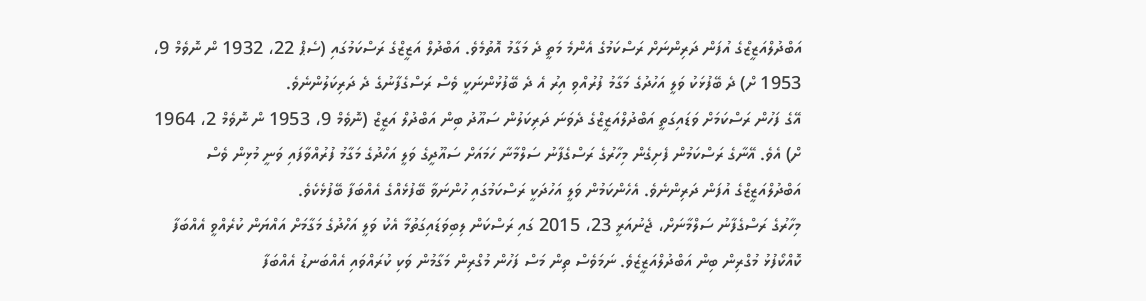އަބްދުލްއަޒީޒްގެ އުފަން ދަރިންނަށް ރަސްކަމުގެ އެންމެ މަތީ ދެ މަގާމު އޮތުމެވެ. އަބްދުލް އަޒީޒްގެ ރަސްކަމުގައި (ސެޕް 22، 1932 ން ނޮވެމް 9، 1953 ށް) ދެ ބޭފުޅަކު ވަލީ އަހުދުގެ މަގާމު ފުރުއްވި އިރު އެ ދެ ބޭފުޅުންނަކީ ވެސް ރަސްގެފާނުގެ ދެ ދަރިކަލުންނެވެ.
އޭގެ ފަހުން ރަސްކަމަށް ވަޑައިގަތީ އަބްދުލްއަޒީޒްގެ ދެވަނަ ދަރިކަލުން ސައޫދު ބިން އަބްދުލް އަޒީޒް (ނޮވެމް 9، 1953 ން ނޮވެމް 2، 1964 ށް) އެވެ. އޭނާގެ ރަސްކަމުން ފެށިގެން މިހާރުގެ ރަސްގެފާނު ސަލްމާނާ ހަމައަށް ސައޫދީގެ ވަލީ އަހްދުގެ މަގާމު ފުރުއްވާފައި ވަނީ މުޅިން ވެސް އަބްދުލްއަޒީޒްގެ އުފަން ދަރިންނެވެ. އެހެންކަމުން ވަލީ އަހުދަކީ ރަސްކަމުގައި ހުންނަވާ ބޭފުޅެއްގެ އެއްބަފާ ބޭފުޅެކެވެ.
މިހާރުގެ ރަސްގެފާނު ސަލްމާނަށް، ޖެނުއަރީ 23، 2015 ގައި ރަސްކަން ލިބިވަޑައިގަތުމާ އެކު ވަލީ އަހްދުގެ މަގާމަށް އައްޔަން ކުރެއްވީ އެއްބަފާ ކޮއްކޯފުޅު މުގްރިން ބިން އަބްދުލްއަޒީޒެވެ. ނަމަވެސް ތިން މަސް ފަހުން މުގްރިން މަގާމުން ވަކި ކުރައްވައި އެއްބަނޑު އެއްބަފާ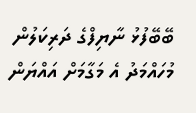ބޭބޭފުޅު ނާޔިފްގެ ދަރިކަލުން މުހައްމަދު އެ މަގާމަށް އައްޔަން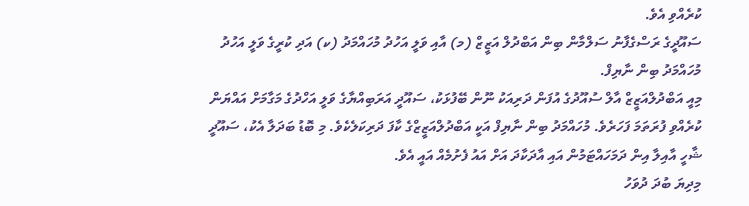ކުރެއްވި އެވެ.
ސައޫދީގެ ރަސްގެފާނު ސަލްމާން ބިން އަބްދުލް އަޒީޒް (މ) އާއި ވަލީ އަހުދު މުހައްމަދު (ކ) އަދި ކުރީގެ ވަލީ އަހުދު މުހައްމަދު ބިން ނާޔިފް.
މިއީ އަބްދުލްއަޒީޒް އާލް ސުއޫދުގެ އުފަން ދަރިއަކު ނޫން ބޭފުޅަކު، ސައޫދީ އަރަބިއްޔާގެ ވަލީ އަހްދުގެ މަގާމަށް އައްޔަން ކުރެއްވި ފުރަތަމަ ފަހަރެވެ. މުހައްމަދު ބިން ނާޔިފް އަކީ އަބްދުލްއަޒީޒްގެ ކާފަ ދަރިކަލެކެވެ. މި ބޮޑު ބަދަލާ އެކު، ސައޫދީ ޝާހީ އާއިލާ އިން ދަމަހައްޓަމުން އައި އާދަކާދަ އަށް އައު ފެށުމެއް އައީ އެވެ.
މިދިޔަ ބުދަ ދުވަހު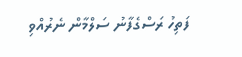ފަތިހު ރަސްގެފާނު ސަލްމާން ނެރުއްވި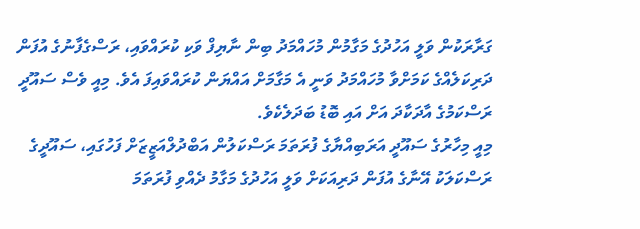ގަރާރަކުން ވަލީ އަހުދުގެ މަގާމުން މުހައްމަދު ބިން ނާޔިފް ވަކި ކުރައްވައި، ރަސްގެފާނުގެ އުފަން ދަރިކަލެއްގެ ކަމަށްވާ މުހައްމަދު ވަނީ އެ މަގާމަށް އައްޔަން ކުރައްވައިފަ އެވެ. މިއީ ވެސް ސައޫދީ ރަސްކަމުގެ އާދަކާދަ އަށް އައި ބޮޑު ބަދަލެކެވެ.
މިއީ މިހާރުގެ ސައޫދީ އަރަބިއްޔާގެ ފުރަތަމަ ރަސްކަލުން އަބްދުލްއަޒީޒަށް ފަހުގައި، ސައޫދީގެ ރަސްކަލަކު އޭނާގެ އުފަން ދަރިއަކަށް ވަލީ އަހުދުގެ މަގާމު ދެއްވި ފުރަތަމަ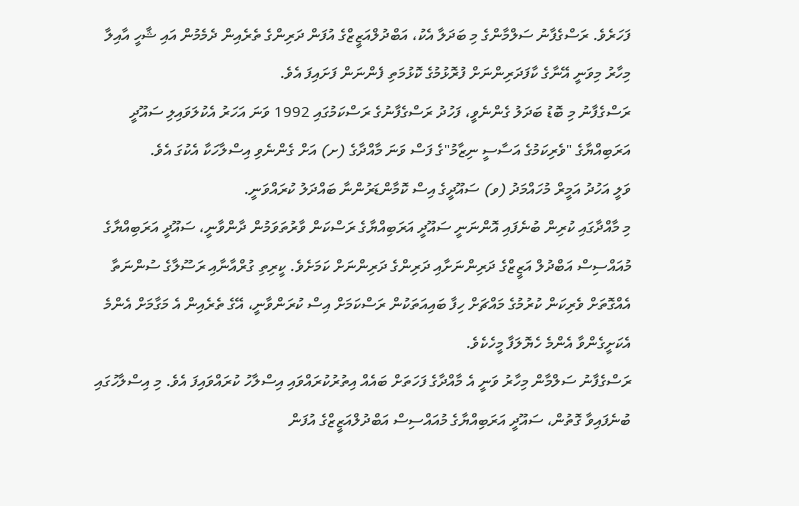ފަހަރެވެ. ރަސްގެފާނު ސަލްމާންގެ މި ބަދަލާ އެކު، އަބްދުލްއަޒީޒްގެ އުފަން ދަރިންގެ ތެރެއިން ދެމެމުން އައި ޝާހީ އާއިލާ މިހާރު މިވަނީ އޭނާގެ ކާފަދަރިންނަށް ފުރޮޅުމުގެ ކޮޅުމަތި ފެންނަން ފަށައިފަ އެވެ.
ރަސްގެފާނު މި ބޮޑު ބަދަލު ގެންނެވީ، ފަހުދު ރަސްގެފާނުގެ ރަސްކަމުގައި 1992 ވަނަ އަހަރު އެކުލަވައިލި ސައޫދީ އަރަބިއްޔާގެ "ވެރިކަމުގެ އަސާސީ ނިޒާމު"ގެ ފަސް ވަނަ މާއްދާގެ (ށ) އަށް ގެންނެވި އިސްލާހަކާ އެކުގަ އެވެ.
ވަލީ އަހުދު އަމީރް މުހައްމަދު (ވ) ސައޫދީގެ އިސް ކޮމާންޑަރުންނާ ބައްދަލު ކުރައްވަނީ.
މި މާއްދާގައި ކުރިން ބުނެފައި އޮންނަނީ ސައޫދީ އަރަބިއްޔާގެ ރަސްކަން ވާރުތަވަމުން ދާންވާނީ، ސައޫދީ އަރަބިއްޔާގެ މުއައްސިސް އަބްދުލް އަޒީޒްގެ ދަރިންނަށާއި ދަރިންގެ ދަރިންނަށް ކަމަށެވެ. ކީރިތި ގުރްއާނާއި ރަސޫލާގެ ސުންނަތާ އެއްގޮތަށް ވެރިކަން ކުރުމުގެ މައްޗަށް ހިފާ ބައިއަތަކުން ރަސްކަމަށް އިސް ކުރަންވާނީ، އޭގެ ތެރެއިން އެ މަގާމަށް އެންމެ އެކަށީގެންވާ އެންމެ ހެޔޮލަފާ މީހެކެވެ.
ރަސްގެފާނު ސަލްމާން މިހާރު ވަނީ އެ މާއްދާގެ ފަހަތަށް ބައެއް އިތުރުކުރައްވައި އިސްލާހު ކުރައްވައިފަ އެވެ. މި އިސްލާހުގައި ބުނެފައިވާ ގޮތުން، ސައޫދީ އަރަބިއްޔާގެ މުއައްސިސް އަބްދުލްއަޒީޒްގެ އުފަން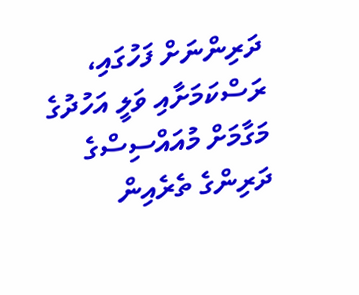ދަރިންނަށް ފަހުގައި، ރަސްކަމަށާއި ވަލީ އަހުދުގެ މަގާމަށް މުއައްސިސްގެ ދަރިންގެ ތެރެއިން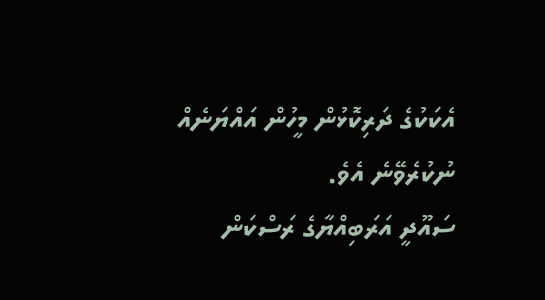އެކަކުގެ ދަރިކޮޅުން މީހުން އައްޔަނެއް ނުކުރެވޭނެ އެވެ.
ސައޫދީ އަރަބިއްޔާގެ ރަސްކަން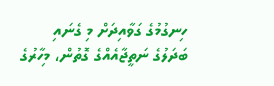ހިނގުމުގެ ގަވާއިދަށް މި ގެނައި ބަދަލުގެ ނަތީޖާއެއްގެ ގޮތުން، މިހާރުގެ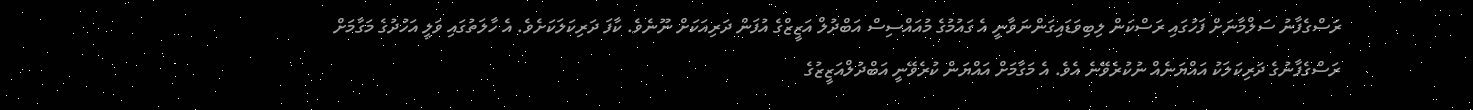ރަސްގެފާނު ސަލްމާނަށް ފަހުގައި ރަސްކަން ލިބިވަޑައިގަންނަވާނީ އެ ގައުމުގެ މުއައްސިސް އަބްދުލް އަޒީޒްގެ އުފަން ދަރިއަކަށް ނޫނެވެ. ކާފަ ދަރިކަލަކަށެވެ. އެ ހާލަތުގައި ވަލީ އަހުދުގެ މަގާމަށް ރަސްގެފާނުގެ ދަރިކަލަކު އައްޔަނެއް ނުކުރެވޭނެ އެވެ. އެ މަގާމަށް އައްޔަން ކުރެވޭނީ އަބްދުލްއަޒީޒުގެ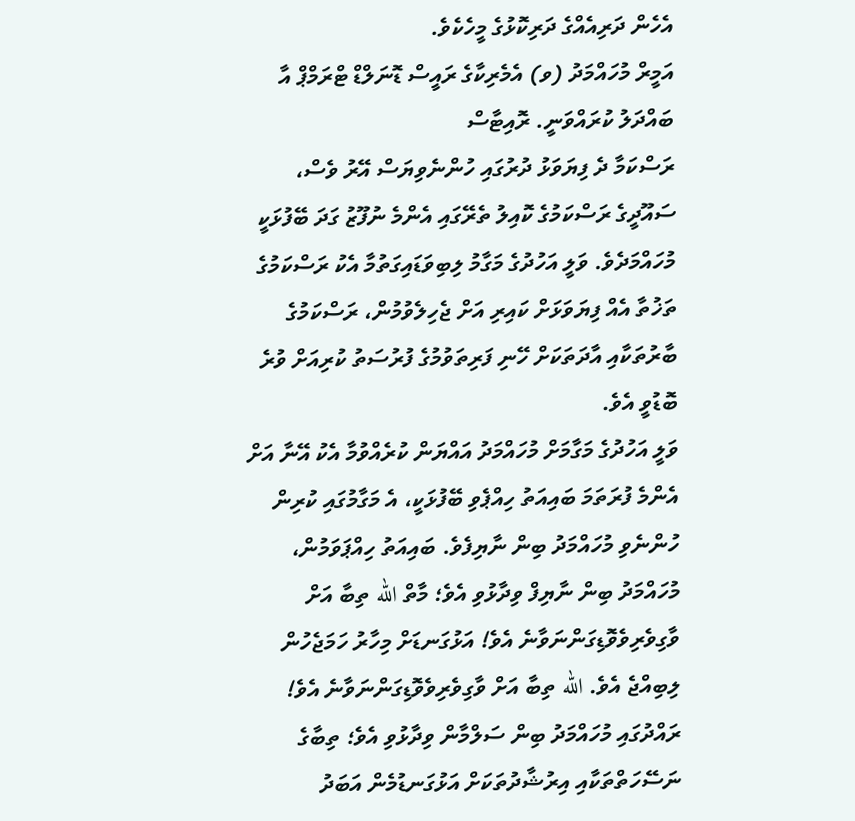އެހެން ދަރިއެއްގެ ދަރިކޮޅުގެ މީހެކެވެ.
އަމީރް މުހައްމަދު (ވ) އެމެރިކާގެ ރައީސް ޑޮނަލްޑް ޓްރަމްޕް އާ ބައްދަލު ކުރައްވަނީ. ރޮއިޓާސް
ރަސްކަމާ ދެ ފިޔަވަޅު ދުރުގައި ހުންނެވިޔަސް އޭރު ވެސް، ސައޫދީގެ ރަސްކަމުގެ ކޮއިލު ތެރޭގައި އެންމެ ނުފޫޒު ގަދަ ބޭފުޅަކީ މުހައްމަދެވެ. ވަލީ އަހުދުގެ މަގާމު ލިބިވަޑައިގަތުމާ އެކު ރަސްކަމުގެ ތަޚުތާ އެއް ފިޔަވަޅަށް ކައިރި އަށް ޖެހިލެވުމުން، ރަސްކަމުގެ ބާރުތަކާއި އާދަތަކަށް ހޭނި ފަރިތަވުމުގެ ފުރުސަތު ކުރިއަށް ވުރެ ބޮޑުވީ އެވެ.
ވަލީ އަހުދުގެ މަގާމަށް މުހައްމަދު އައްޔަން ކުރެއްވުމާ އެކު އޭނާ އަށް އެންމެ ފުރަތަމަ ބައިއަތު ހިއްޕެވި ބޭފުޅަކީ، އެ މަގާމުގައި ކުރިން ހުންނެވި މުހައްމަދު ބިން ނާޔިފެވެ. ބައިއަތު ހިއްޕަވަމުން، މުހައްމަދު ބިން ނާޔިފް ވިދާޅުވި އެވެ؛ މާތް الله ތިބާ އަށް ވާގިވެރިވެވޮޑިގަންނަވާނެ އެވެ! އަޅުގަނޑަށް މިހާރު ހަމަޖެހުން ލިބިއްޖެ އެވެ. الله ތިބާ އަށް ވާގިވެރިވެވޮޑިގަންނަވާނެ އެވެ!
ރައްދުގައި މުހައްމަދު ބިން ސަލްމާން ވިދާޅުވި އެވެ؛ ތިބާގެ ނަސޭހަތްތަކާއި އިރުޝާދުތަކަށް އަޅުގަނޑުމެން އަބަދު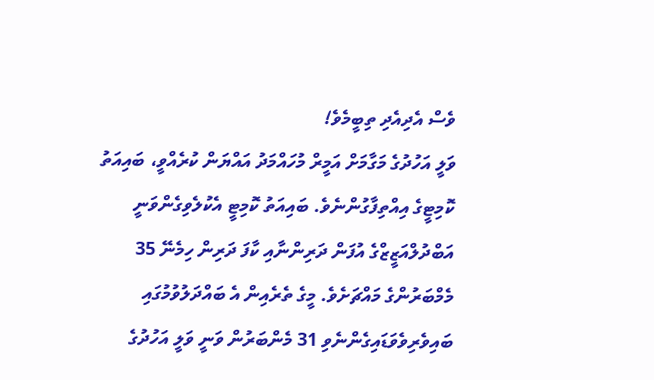ވެސް އެދިއެދި ތިބީމެވެ!
ވަލީ އަހުދުގެ މަގާމަށް އަމީރް މުހައްމަދު އައްޔަން ކުރެއްވީ، ބައިއަތު ކޮމިޓީގެ އިއްތިފާގުންނެވެ. ބައިއަތު ކޮމިޓީ އެކުލެވިގެންވަނީ އަބްދުލްއަޒީޒްގެ އުފަން ދަރިންނާއި ކާފަ ދަރިން ހިމެނޭ 35 މެމްބަރުންގެ މައްޗަށެވެ. މީގެ ތެރެއިން އެ ބައްދަލުވުމުގައި ބައިވެރިވެވަޑައިގެންނެވި 31 މެންބަރުން ވަނީ ވަލީ އަހުދުގެ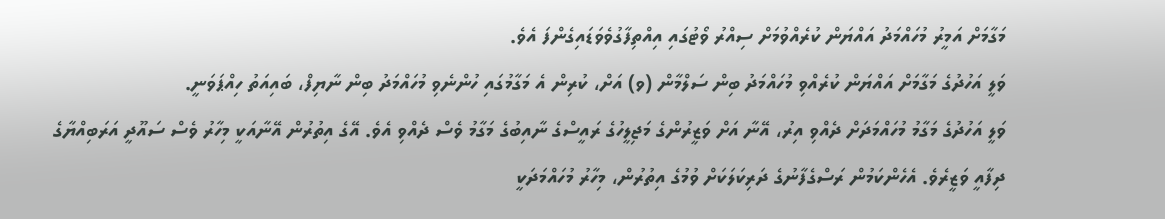މަގާމަށް އަމީރު މުހައްމަދު އައްޔަން ކުރެއްވުމަށް ސިއްރު ވޯޓުގައި އިއްތިފާގުވެވަޑައިގެންފަ އެވެ.
ވަލީ އަހުދުގެ މަގާމަށް އައްޔަން ކުރެއްވި މުހައްމަދު ބިން ސަލްމާން (ވ) އަށް، ކުރިން އެ މަގާމުގައި ހުންނެވި މުހައްމަދު ބިން ނާޔިފް، ބައިއަތު ހިއްޕަވަނީ.
ވަލީ އަހުދުގެ މަގާމު މުހައްމަދަށް ދެއްވި އިރު، އޭނާ އަށް ވަޒީރުންގެ މަޖިލީހުގެ ރައީސްގެ ނާއިބުގެ މަގާމު ވެސް ދެއްވި އެވެ. އޭގެ އިތުރުން އޭނާއަކީ މިހާރު ވެސް ސައޫދީ އަރަބިއްޔާގެ ދިފާއީ ވަޒީރެވެ. އެހެންކަމުން ރަސްގެފާނުގެ ދަރިކަލަކަށް ވުމުގެ އިތުރުން، މިހާރު މުހައްމަދަކީ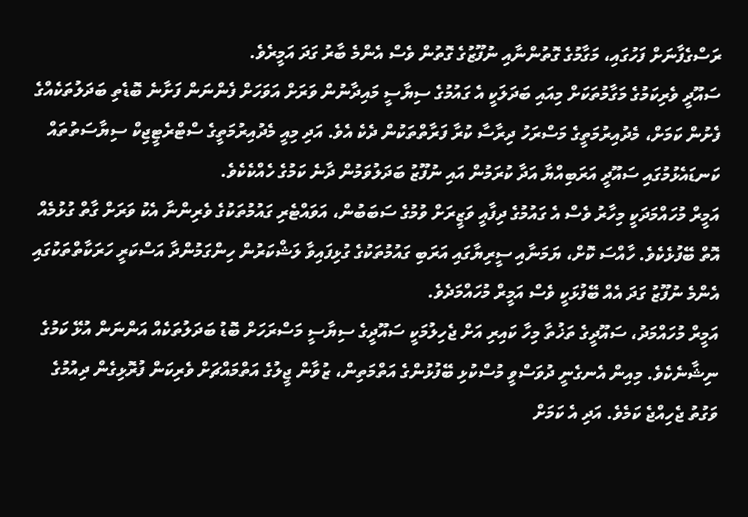ރަސްގެފާނަށް ފަހުގައި، މަގާމުގެ ގޮތުންނާއި ނުފޫޒުގެ ގޮތުން ވެސް އެންމެ ބާރު ގަދަ އަމީރެވެ.
ސައޫދީ ވެރިކަމުގެ މަގާމުތަކަށް މިއައި ބަދަލަކީ އެ ގައުމުގެ ސިޔާސީ މައިދާނުން ވަރަށް އަވަހަށް ފެންނަން ފަށާނެ ބޮޑެތި ބަދަލުތަކެއްގެ ފެށުން ކަމަށް، މެދުއިރުމަތީގެ މަސްރަހު ދިރާސާ ކުރާ ފަރާތްތަކުން ދެކެ އެވެ. އަދި މިއީ މެދުއިރުމަތީގެ ސްޓްރެޓީޖިކް ސިޔާސަތުތައް ކަނޑައެޅުމުގައި ސައޫދީ އަރަބިއްޔާ އަދާ ކުރަމުން އައި ނުފޫޒު ބަދަލުވަމުން ދާނެ ކަމުގެ ހެއްކެކެވެ.
އަމީރް މުހައްމަދަކީ މިހާރު ވެސް އެ ގައުމުގެ ދިފާއީ ވަޒީރަށް ވުމުގެ ސަބަބުން، އަވައްޓެރި ގައުމުތަކުގެ ވެރިންނާ އެކު ވަރަށް ގާތް ގުޅުމެއް އޮތް ބޭފުޅެކެވެ. ހާއްސަ ކޮށް، ޔަމަނާއި ސީރިޔާގައި އަރަބި ގައުމުތަކުގެ ގުޅިފައިވާ ލަޝްކަރުން ހިންގަމުންދާ އަސްކަރީ ހަރަކާތްތަކުގައި އެންމެ ނުފޫޒު ގަދަ އެއް ބޭފުޅަކީ ވެސް އަމީރް މުހައްމަދެވެ.
އަމީރް މުހައްމަދު، ސައޫދީގެ ތަޚުތާ މިހާ ކައިރި އަށް ޖެހިލުމަކީ ސައޫދީގެ ސިޔާސީ މަސްރަހަށް ބޮޑު ބަދަލުތަކެއް އަންނަން އުޅޭ ކަމުގެ ނިޝާނެކެވެ. މިއިން އެނގެނީ ދުވަސްވީ މުސްކުޅި ބޭފުޅުންގެ އަތްމަތިން، ޒުވާން ޖީލުގެ އަތްމައްޗަށް ވެރިކަން ފުރޮޅިގެން ދިއުމުގެ ވަގުތު ޖެހިއްޖެ ކަމެވެ. އަދި އެ ކަމަށް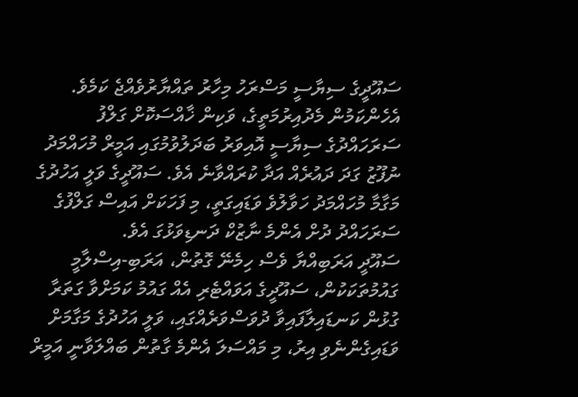ސައޫދީގެ ސިޔާސީ މަސްރަހު މިހާރު ތައްޔާރުވެއްޖެ ކަމެވެ.
އެހެންކަމުން މެދުއިރުމަތީގެ، ވަކިން ޚާއްސަކޮށް ގަލްފު ސަރަހައްދުގެ ސިޔާސީ އޮއިވަރު ބަދަލުވުމުގައި އަމީރް މުހައްމަދު ނުފޫޒު ގަދަ ދައުރެއް އަދާ ކުރައްވާނެ އެވެ. ސައޫދީގެ ވަލީ އަހުދުގެ މަގާމާ މުހައްމަދު ހަވާލުވެ ވަޑައިގަތީ، މި ފަހަކަށް އައިސް ގަލްފުގެ ސަރަހައްދު ދުށް އެންމެ ނާޒުކް ދަނޑިވަޅުގަ އެވެ.
ސައޫދީ އަރަބިއްޔާ ވެސް ހިމެނޭ ގޮތުން، އަރަބި-އިސްލާމީ ގައުމުތަކަކުން، ސައޫދީގެ އަވައްޓެރި އެއް ގައުމު ކަމަށްވާ ގަތަރާ ގުޅުން ކަނޑައިލާފައިވާ ދުވަސްވަރެއްގައި، ވަލީ އަހުދުގެ މަގާމަށް ވަޑައިގެންނެވި އިރު، މި މައްސަލަ އެންމެ ގާތުން ބައްލަވާނީ އަމީރް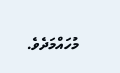މުހައްމަދެވެ.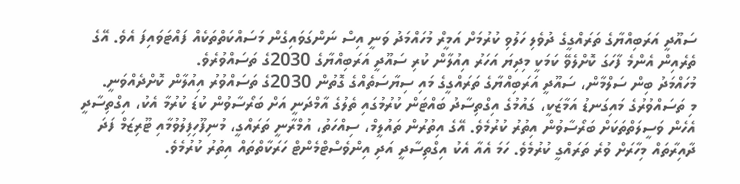ސައޫދީ އަރަބިއްޔާގެ ތަރައްގީގެ ދުވެލި ހަލުވި ކުރުމަށް އަމީރް މުހައްމަދު ވަނީ އިސް ނަންގަވައިގެން މަސައްކަތްތަކެއް ފައްޓަވައިފަ އެވެ. އޭގެ ތެރެއިން އެންމެ ފާހަގަ ކޮށްލެވޭ ކަމަކީ މިދިޔަ އަހަރު އިއުލާން ކުރި ސައޫދީ އަރަބިއްޔާގެ 2030ގެ ތަސައްވުރެވެ.
މުހައްމަދު ބިން ސަލްމާން، ސައޫދީ އަރަބިއްޔާގެ ތަރައްގީގެ މައި ސިޔާސަތެއްގެ ގޮތުން 2030ގެ ތަސައްވުރު އިއުލާން ކޮށްދެއްވަނީ.
މި ތަސައްވުރުގެ މައިގަނޑު އަމާޒަކީ، ގައުމުގެ އިގްތިސާދު ބައްޓަން ކުރުމުގައި ތެލުގެ އާމްދަނީ އަށް ބަރޯސާވުން ކުޑަ ކުރުމާ އެކު، އިގްތިސާދީ އެހެން ވަސީލަތްތަކަށް ބަރޯސާވުން އިތުރު ކުރުމެވެ. އޭގެ އިތުރުން ތައުލީމް، ސިއްހަތު، އުމްރާނީ ތަރައްގީ، މުނިފޫހިފިލުވުމާއި ޓޫރިޒަމް ފަދަ ދާއިރާތައް މިހާރަށް ވުރެ ތަރައްގީ ކުރުމެވެ. ހަމަ އެއާ އެކު އިގްތިސާދީ އަދި އިންވެސްޓްމެންޓް ހަރަކާތްތައް އިތުރު ކުރުމެވެ.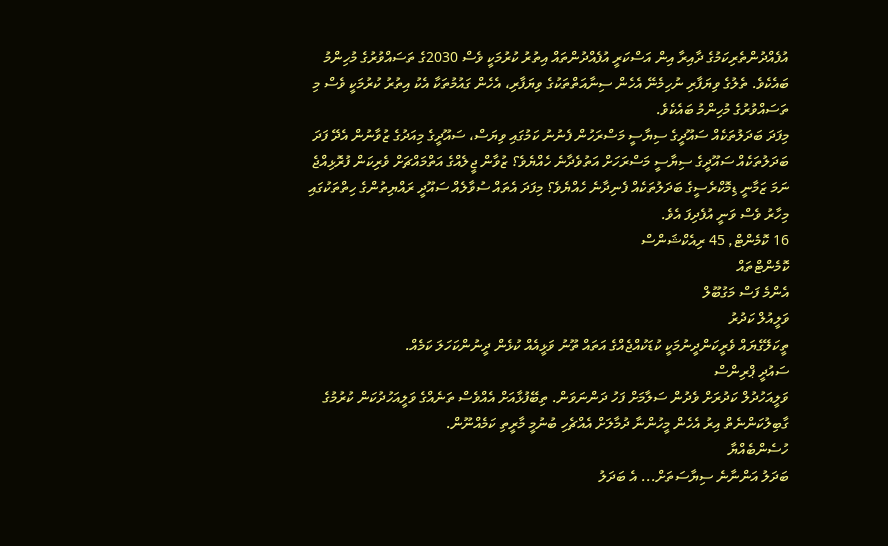އުފެއްދުންތެރިކަމުގެ ދާއިރާ އިން އަސްކަރީ އުފެއްދުންތައް އިތުރު ކުރުމަކީ ވެސް 2030ގެ ތަސައްވުރުގެ މުހިންމު ބައެކެވެ. ތެލުގެ ވިޔަފާރި ނުހިމެނޭ އެހެން ސިނާއަތްތަކުގެ ވިޔަފާރި، އެހެން ގައުމުތަކާ އެކު އިތުރު ކުރުމަކީ ވެސް މި ތަސައްވުރުގެ މުހިންމު ބައެކެވެ.
މިފަދަ ބަދަލުތަކެއް ސައޫދީގެ ސިޔާސީ މަސްރަހުން ފެނުނު ކަމުގައި ވިޔަސް، ސައޫދީގެ މިއަދުގެ ޒުވާނުން އެދޭ ފަދަ ބަދަލުތަކެއް ސައޫދީގެ ސިޔާސީ މަސްރަހަށް އަތުވެދާނެ ހެއްޔެވެ؟ ޒުވާން ޖީލެއްގެ އަތްމައްޗަށް ވެރިކަން ފުރޮޅިއްޖެ ނަމަ ޒަމާނީ ޑިމޮކްރެސީގެ ބަދަލުތަކެއް ފެނިދާނެ ހެއްޔެވެ؟ މިފަދަ އެތައް ސުވާލެއް ސައޫދީ ރައްޔިތުންގެ ހިތްތަކުގައި މިހާރު ވެސް ވަނީ އުފެދިފަ އެވެ.
16 ކޮމެންޓް, 45 ރިއެކްޝަންސް
ކޮމެންޓްތައް
އެންމެ ފަސް މަގުބޫލް
ވަލީއުލް ކަދުރު
ތީކަލޭގެޔައް ވެރީކަންދީނުމަކީ ކުޑަކުއްޖެއްގެ އަތައް ތޫނު ވަޅީއެއް ކުޅެން ދީނުންކަހަލަ ކަމެއް.
ސައުދީ ޕްރިންސް
ވަލީއަހުދުލް ކަދުރަށް ވެދުން ސަލާމަށް ފަހު ދަންނަވަން. ތިބޭފުޅާއަށް އެއްވެސް ތަނެއްގެ ވަލީއަހުދުކަން ކުރުމުގެ ގާބިލުކަންނެތް އިރު އެހެން މީހުންނާ ދުމާލަށް އެއްޗެހި ބުނުމީ މާރީތި ކަމެއްނޫން.
ހުސެންބެއްޔާ
ބަދަލު އަންނާނެ ސިޔާސަތަށް... އެ ބަދަލު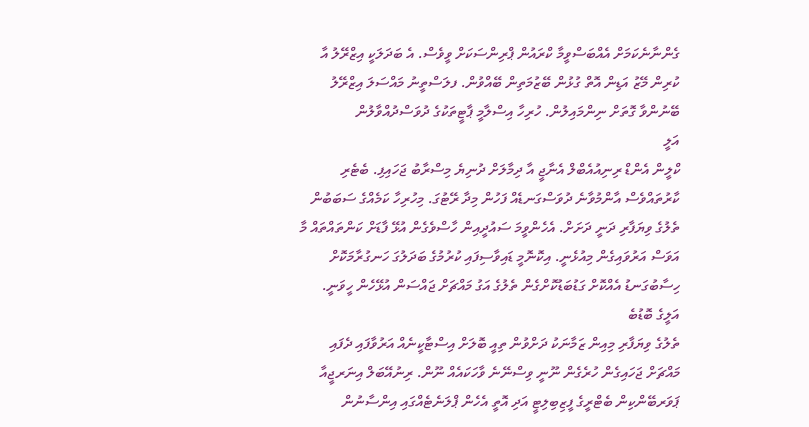ގެންނާނެކަމަށް އެއްބަސްވީމާ ކްރައުން ޕްރިންސަކަށް ވީވެސް. އެ ބަދަލަކީ އިޒްރޭލު އާ ކުރިން މޭޒު އަޑިން އޮތް ގުޅުން ބޭޒުމަތިން ބޭއްވުން. ފލަސްތީނު މައްސަލަ އިޒްރޭލު ބޭނުންވާ ގޮތަށް ނިންމައިލުން. ހުރިހާ އިސްލާމީ ޕާޓީތަކުގެ ދުވަސްދުއްވާލުން
އަލީ
ކްލީން އެންޑް ރިނިއުއެބްލް އެނާޖީ އާ ދިމާލަށް ދުނިޔެ މިސްރާބު ޖަހައިފި. ބެޓެރި ކާރުތައްވެސް އާންމުވާނެ ދުވަސްގަނޑެއް ފަހުން މިދާ ރޭޓުގަ. މިހުރިހާ ކަމެއްގެ ސަބަބުން ތެލުގެ ވިޔަފާރި ދަނީ ދަށަށް. އެހެންވީމަ ސައުދީއިން ހާސްވެގެން އުޅޭ ފާޑަށް ކަންތައްތައް މާ އަވަސް އަރުވައިގެން މިއުޅެނީ. އިކޮނޮމީ ޑައިވާސިފައި ކުރުމުގެ ބަދަލުގަ ހަނގުރާމަކޮށް ހިސާބުގަނޑު އެއްކޮށް ގަޑުބަޑުކޮށްގެން ތެލުގެ އަގު މައްޗަށް ޖައްސަން އުޅޭހެން ހީވަނީ.
އަލީގެ ބޮޑުބެ
ތެލުގެ ވިޔަފާރި މިއިން ޒަމާނަކު ދަށްވުން ތިއީ ބޮލަށް އިސްޓާކީނެއް އަރުވާފައި ދެފައި މައްޗަށް ޖަހައިގެން ހުރެގެން ނޫނީ ވިސްނޭނެ ވާހަކައެއް ނޫން. ރިނުއޭބަލް އިނަރޖީއާ ޕަވަރބޭންކިން ބެޓްރީގެ ފީޒިބިލިޓީ އަދި އޮތީ އެހެން ޕްލަނެޓެއްގައި އިންސާނުން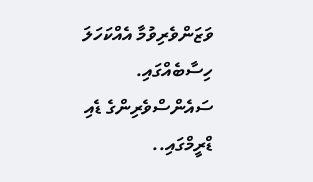ވަޒަންވެރިވުމާ އެއްކަހަލަ ހިސާބެއްގައި. ސައެންސްވެރިންގެ ޑެއި ޑްރީމްގައި..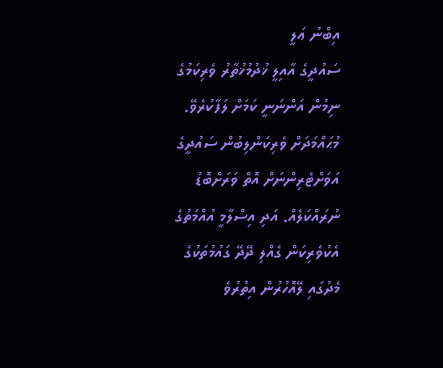އިބްނު ޢަލީ
ސައުދީގެ އާއިލީ ޚުދުމުޚުތާރު ވެރިކަމުގެ ނިމުން އަންނަނީ ކަމަށް ލަފާކުރެވޭ. މުޙައްމަދަށް ވެރިކަންލިބުން ސައުދީގެ އަވަށްޓެރިންނަށް އޮތް ވަރަށްބޮޑު ނުރައްކަލެއް. އަދި އިސްލާމީ އުއްމަތުގެ އެކުވެރިކަން ގެއްލި ދޭދޭ ގައުމުތަކުގެ މެދުގައި ލޭއޮހުރުން އިތުރުވެ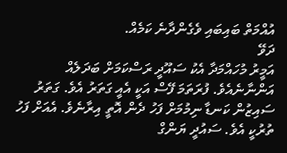އުއްމަތް ބައިބައި ވެގެންދާނެ ކަމެއް.
ދަވޭ
އަމީރު މުހައްމަދާ އެކު ސައޫދީ ރަސްކަމަށް ބަދަލެއް އަންނާނެއެވެ. ފުރަތަމަ ފޭސް އަކީ އެއީ ގަތަރު އެވެ. ގަތަރު ސައިޒުން ކަނޑާ ނިމުމަށް ފަހު ދެން އޮތީ އިރާނެވެ. އެއަށް ފަހު ތުރުކީ އެވެ. ސައުދީ ޔަންގް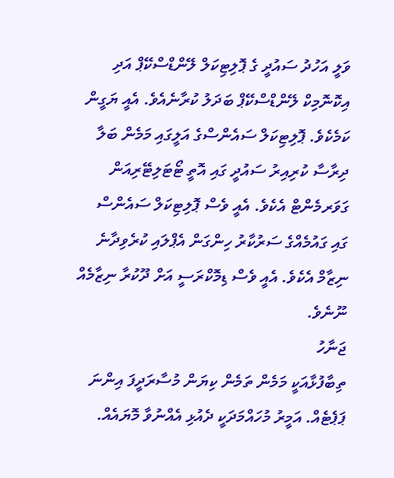ވަލީ އަހުދު ސައުދީ ގެ ޕޮލިޓިކަލް ލޭންޑްސްކޭޕް އަދި އިކޮނޮމިކް ލޭންޑްސްކޭޕް ބަދަލު ކުރާނެއެވެ. އެއީ ޔަގީން ކަމެކެވެ. ޕޮލިޓިކަލް ސައެންސްގެ އަލީގައި މަމެން ބަލާ ދިރާސާ ކުރިއިރު ސައުދީ ގައި އޮތީ ޓޯޓަލިޓޭރިއަން ގަވަރމެންޓް އެކެވެ. އެއީ ވެސް ޕޮލިޓިކަލް ސައެންސް ގައި ގައުމެއްގެ ސަރުކާރު ހިންގަން އެޕްލައި ކުރެވިދާނެ ނިޒާމް އެކެވެ. އެއީ ވެސް ޑިމޮކްރަސީ އަށް ދޫކުރާ ނިޒާމެއް ނޫނެވެ.
ޖަނާހު
ތިބާފުޅާއަކީ މަމެން ތަމެން ކިޔަން މުސާރަދީފަ އިންނަ ޕަޕެޓެއް. އަމީރު މުހައްމަދަކީ ދެއުޅި އެއްނުވާ މޮޔައެއް.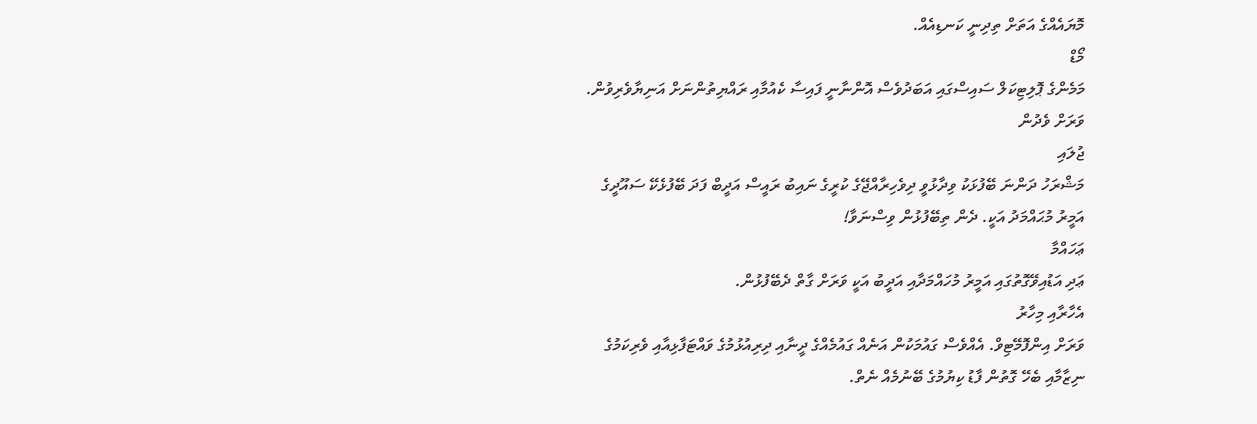މޮޔައެއްގެ އަތަށް ތިދިނީ ކަނޑިއެއް.
މޯޑް
މަމެންގެ ޕޮލިޓިކަލް ސައިސްގައި އަބަދުވެސް އޮންނާނީ ފައިސާ ކެއުމާއި ރައްޔިތުންނަށް އަނިޔާވެރިވުން. ވަރަށް ވެދުން
ޖުލައި
މަޝްރަހު ދަންނަ ބޭފުޅަކު ވިދާޅުވީ ދިވެހިރާއްޖޭގެ ކުރީގެ ނައިބު ރައީސް އަދީބް ފަދަ ބޭފުޅެކޭ ސައޫދީގެ އަމީރު މުޙައްމަދު އަކީ. ދެން ތިބޭފުޅުން ވިސްނަވާ!
ޢަހައްމާ
ޢަދި އަޑުއިވޭގޮތުގައި އަމީރު މުހައްމަދާއި އަދީބު އަކީ ވަރަށް ގާތް ދެބޭފުޅުން.
އެހާރާއި މިހާރު
ވަރަށް އިންފޮމޭޓިވް. އެއްވެސް ގައުމަކުން އަނެއް ގައުމެއްގެ ދީނާއި ދިރިއުޅުމުގެ ވައްޓަފާޅިއާއި ވެރިކަމުގެ ނިޒާމާއި ބެހޭ ގޮތުން ފާޑު ކިޔުމުގެ ބޭނުމެއް ނެތް.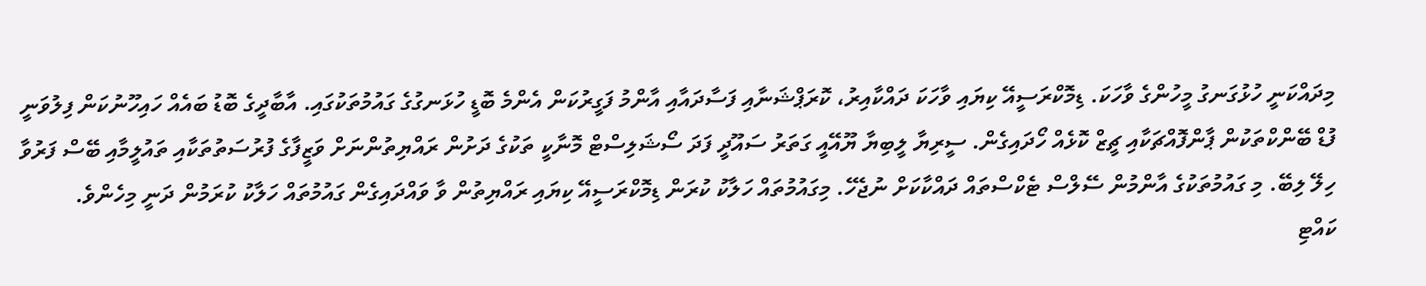މިދައްކަނީ ހުޅުގަނގު މީހުންގެ ވާހަކަ. ޑިމޮކްރަސީއޭ ކިޔައި ވާހަކަ ދައްކާއިރު، ކޮރަޕްޝަނާއި ފަސާދައާއި އާންމު ފަގީރުކަން އެންމެ ބޮޑީ ހުޅަނގުގެ ގައުމުތަކުގައި. އާބާދީގެ ބޮޑު ބައެއް ހައިހޫނުކަން ފިލުވަނީ ފުޑް ބޭންކްތަކުން ޕާންފޮއްޗަކާއި ޗީޒް ކޮޅެއް ހޯދައިގެން. ސީރިޔާ ލީބިޔާ ޔޫއޭއީ ގަތަރު ސައޫދީ ފަދަ ސޯޝަލިސްޓް މޮނާކީ ތަކުގެ ދަށުން ރައްޔިތުންނަށް ވަޒީފާގެ ފުރުސަތުތަކާއި ތައުލީމާއި ބޭސް ފަރުވާ ހިލޭ ލިބޭ. މި ގައުމުތަކުގެ އާންމުން ސޭލްސް ޓެކްސްތައް ދައްކާކަށް ނުޖެހޭ. މިގައުމުތައް ހަލާކު ކުރަން ޑިމޮކްރަސީއޭ ކިޔައި ރައްޔިތުން ވާ ވައްދައިގެން ގައުމުތައް ހަލާކު ކުރަމުން ދަނީ މިހެންވެ.
ކައްޓި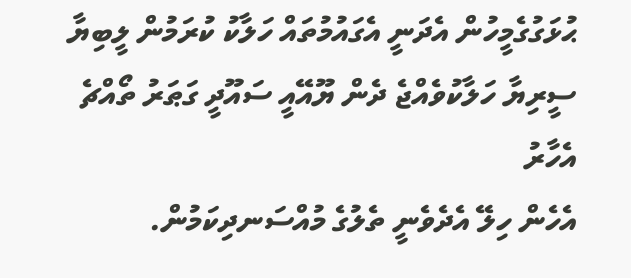ޙުޅަގުގެމީހުން އެދަނީ އެގައުމުތައް ހަލާކު ކުރަމުން ލީބިޔާ ސީރިޔާ ހަލާކުވެއްޖެ ދެން ޔޫއޭއީ ސައޫދީ ގަޠަރު ތޯއްޗެ
އެހާރު
އެހެން ހިލޭ އެދެވެނީ ތެލުގެ މުއްސަނދިކަމުން.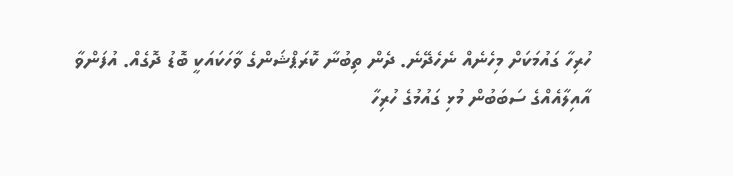ހުރިހާ ގައުމަކަށް މިހެނެއް ނެހެދޭނެ. ދެން ތިބުނާ ކޮރަޕްޝަންގެ ވާހަކައަކީ ބޮޑު ދޮގެއް. އުފަންވާ އާއިލާއެއްގެ ސަބަބުން މުޅި ގައުމުގެ ހުރިހާ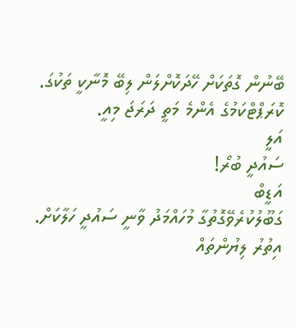ބޭނުން ގޮތަކަށް ހޭދަކޮށްލަން ލިބޭ މޮނާކީ ތަކުގަ. ކޮރަޕްޓްކަމުގެ އެންމެ މަތީ ދަރަޖަ މިއީ.
އަލީ
ސައުދީ ބުރޯ!
އަޑީބް
ގަބޫލުކުރެވޭގޮތުގާ މުހައްމަދު ވާނީ ސައުދީ ހަލާކަށް.
އިތުރު ލިޔުންތައް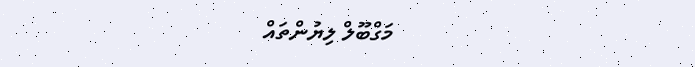މަގްބޫލް ލިޔުންތައް